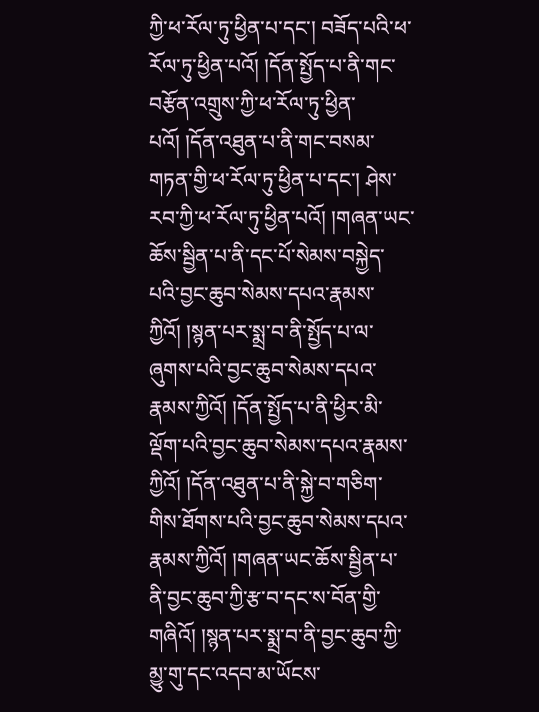ཀྱི་ཕ་རོལ་ཏུ་ཕྱིན་པ་དང་། བཟོད་པའི་ཕ་རོལ་ཏུ་ཕྱིན་པའོ། །དོན་སྤྱོད་པ་ནི་གང་བརྩོན་འགྲུས་ཀྱི་ཕ་རོལ་ཏུ་ཕྱིན་པའོ། །དོན་འཐུན་པ་ནི་གང་བསམ་གཏན་གྱི་ཕ་རོལ་ཏུ་ཕྱིན་པ་དང་། ཤེས་རབ་ཀྱི་ཕ་རོལ་ཏུ་ཕྱིན་པའོ། །གཞན་ཡང་ཆོས་སྦྱིན་པ་ནི་དང་པོ་སེམས་བསྐྱེད་པའི་བྱང་ཆུབ་སེམས་དཔའ་རྣམས་ཀྱིའོ། །སྙན་པར་སྨྲ་བ་ནི་སྤྱོད་པ་ལ་ཞུགས་པའི་བྱང་ཆུབ་སེམས་དཔའ་རྣམས་ཀྱིའོ། །དོན་སྤྱོད་པ་ནི་ཕྱིར་མི་ལྡོག་པའི་བྱང་ཆུབ་སེམས་དཔའ་རྣམས་ཀྱིའོ། །དོན་འཐུན་པ་ནི་སྐྱེ་བ་གཅིག་གིས་ཐོགས་པའི་བྱང་ཆུབ་སེམས་དཔའ་རྣམས་ཀྱིའོ། །གཞན་ཡང་ཆོས་སྦྱིན་པ་ནི་བྱང་ཆུབ་ཀྱི་རྩ་བ་དང་ས་བོན་གྱི་གཞིའོ། །སྙན་པར་སྨྲ་བ་ནི་བྱང་ཆུབ་ཀྱི་མྱུ་གུ་དང་འདབ་མ་ཡོངས་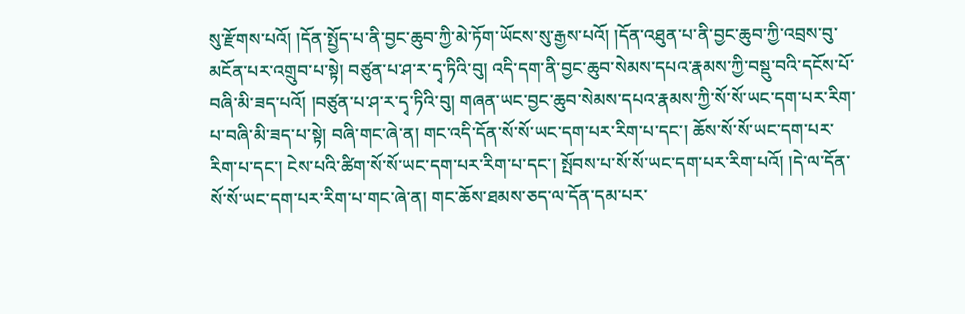སུ་རྫོགས་པའོ། །དོན་སྤྱོད་པ་ནི་བྱང་ཆུབ་ཀྱི་མེ་ཏོག་ཡོངས་སུ་རྒྱས་པའོ། །དོན་འཐུན་པ་ནི་བྱང་ཆུབ་ཀྱི་འབྲས་བུ་མངོན་པར་འགྲུབ་པ་སྟེ། བཙུན་པ་ཤ་ར་དྭ་ཏིའི་བུ། འདི་དག་ནི་བྱང་ཆུབ་སེམས་དཔའ་རྣམས་ཀྱི་བསྡུ་བའི་དངོས་པོ་བཞི་མི་ཟད་པའོ། །བཙུན་པ་ཤ་ར་དྭ་ཏིའི་བུ། གཞན་ཡང་བྱང་ཆུབ་སེམས་དཔའ་རྣམས་ཀྱི་སོ་སོ་ཡང་དག་པར་རིག་པ་བཞི་མི་ཟད་པ་སྟེ། བཞི་གང་ཞེ་ན། གང་འདི་དོན་སོ་སོ་ཡང་དག་པར་རིག་པ་དང་། ཆོས་སོ་སོ་ཡང་དག་པར་རིག་པ་དང་། ངེས་པའི་ཚིག་སོ་སོ་ཡང་དག་པར་རིག་པ་དང་། སྤོབས་པ་སོ་སོ་ཡང་དག་པར་རིག་པའོ། །དེ་ལ་དོན་སོ་སོ་ཡང་དག་པར་རིག་པ་གང་ཞེ་ན། གང་ཆོས་ཐམས་ཅད་ལ་དོན་དམ་པར་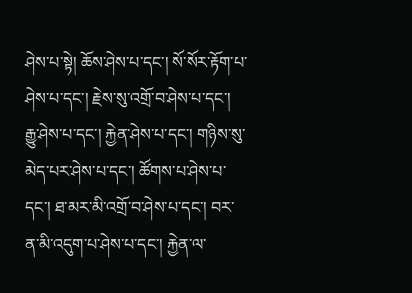ཤེས་པ་སྟེ། ཆོས་ཤེས་པ་དང་། སོ་སོར་རྟོག་པ་ཤེས་པ་དང་། རྗེས་སུ་འགྲོ་བ་ཤེས་པ་དང་། རྒྱུ་ཤེས་པ་དང་། རྐྱེན་ཤེས་པ་དང་། གཉིས་སུ་མེད་པར་ཤེས་པ་དང་། ཚོགས་པ་ཤེས་པ་དང་། ཐ་མར་མི་འགྲོ་བ་ཤེས་པ་དང་། བར་ན་མི་འདུག་པ་ཤེས་པ་དང་། རྐྱེན་ལ་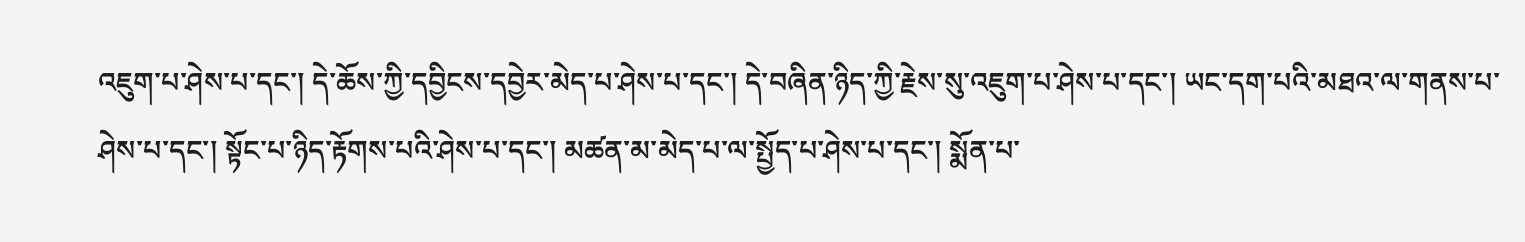འཇུག་པ་ཤེས་པ་དང་། དེ་ཆོས་ཀྱི་དབྱིངས་དབྱེར་མེད་པ་ཤེས་པ་དང་། དེ་བཞིན་ཉིད་ཀྱི་རྗེས་སུ་འཇུག་པ་ཤེས་པ་དང་། ཡང་དག་པའི་མཐའ་ལ་གནས་པ་ཤེས་པ་དང་། སྟོང་པ་ཉིད་རྟོགས་པའི་ཤེས་པ་དང་། མཚན་མ་མེད་པ་ལ་སྤྱོད་པ་ཤེས་པ་དང་། སྨོན་པ་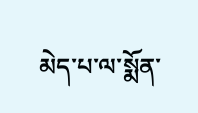མེད་པ་ལ་སྨོན་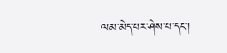ལམ་མེད་པར་ཤེས་པ་དང་།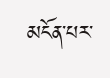མངོན་པར་